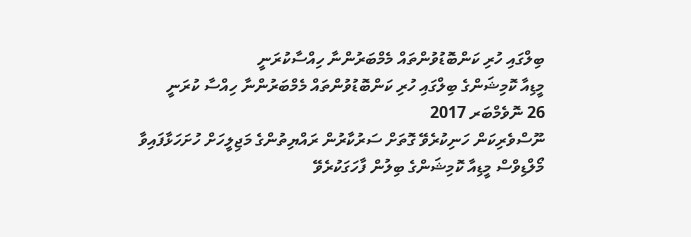ބިލްގައި ހުރި ކަންބޮޑުވުންތައް މެމްބަރުންނާ ހިއްސާކުރަނީ
މީޑިއާ ކޮމިޝަންގެ ބިލްގައި ހުރި ކަންބޮޑުވުންތައް މެމްބަރުންނާ ހިއްސާ ކުރަނީ
26 ނޮވެމްބަރ 2017
ނޫސްވެރިކަން ހަނިކުރެވޭ ގޮތަށް ސަރުކާރުން ރައްޔިތުންގެ މަޖިލީހަށް ހުށަހަޅާފައިވާ މޯލްޑިވްސް މީޑިއާ ކޮމިޝަންގެ ބިލުން ފާހަގަކުރެވޭ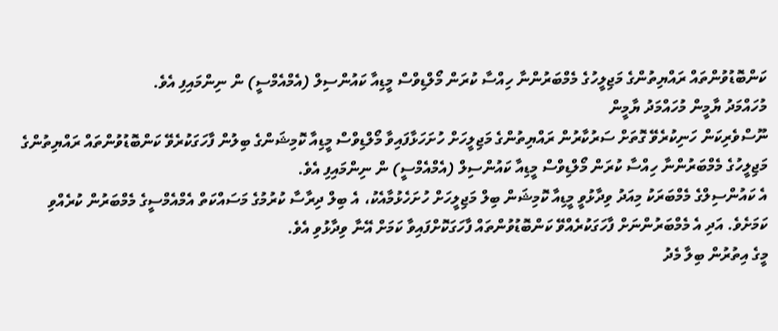ކަންބޮޑުވުންތައް ރައްޔިތުންގެ މަޖިލީހުގެ މެމްބަރުންނާ ހިއްސާ ކުރަން މޯލްޑިވްސް މީޑިއާ ކައުންސިލް (އެމްއެމްސީ) ން ނިންމައިފި އެވެ.
މުހައްމަދު ޔާމީން މުހައްމަދު ޔާމީން
ނޫސްވެރިކަން ހަނިކުރެވޭ ގޮތަށް ސަރުކާރުން ރައްޔިތުންގެ މަޖިލީހަށް ހުށަހަޅާފައިވާ މޯލްޑިވްސް މީޑިއާ ކޮމިޝަންގެ ބިލުން ފާހަގަކުރެވޭ ކަންބޮޑުވުންތައް ރައްޔިތުންގެ މަޖިލީހުގެ މެމްބަރުންނާ ހިއްސާ ކުރަން މޯލްޑިވްސް މީޑިއާ ކައުންސިލް (އެމްއެމްސީ) ން ނިންމައިފި އެވެ.
އެ ކައުންސިލްގެ މެމްބަރަކު މިއަދު ވިދާޅުވީ މީޑިއާ ކޮމިޝަން ބިލް މަޖިލީހަށް ހުށަހެޅުމާއެކު، އެ ބިލް ދިރާސާ ކުރުމުގެ މަސައްކަތް އެމްއެމްސީގެ މެމްބަރުން ކުރެއްވި ކަމަށެވެ. އަދި އެ މެމްބަރުންނަށް ފާހަގަކުރެއްވޭ ކަންބޮޑުވުންތައް ފާހަގަކޮށްފައިވާ ކަމަށް އޭނާ ވިދާޅުވި އެވެ.
މީގެ އިތުރުން ބިލާ މެދު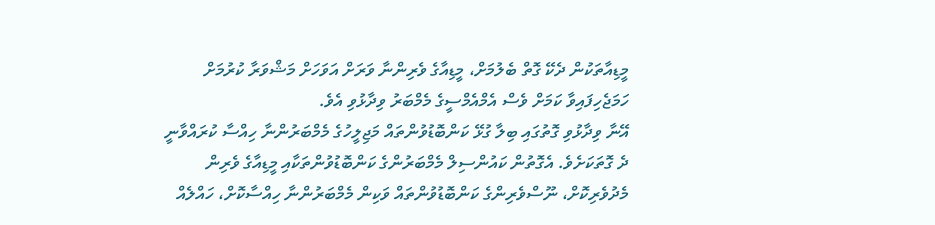މީޑިއާތަކުން ދެކޭ ގޮތް ބެލުމަށް، މީޑިއާގެ ވެރިންނާ ވަރަށް އަވަހަށް މަޝްވަރާ ކުރުމަށް ހަމަޖެހިފައިވާ ކަމަށް ވެސް އެމްއެމްސީގެ މެމްބަރު ވިދާޅުވި އެވެ.
އޭނާ ވިދާޅުވި ގޮތުގައި ބިލާ ގުޅޭ ކަންބޮޑުވުންތައް މަޖިލީހުގެ މެމްބަރުންނާ ހިއްސާ ކުރައްވާނީ ދެ ގޮތަކަށެވެ. އެގޮތުން ކައުންސިލް މެމްބަރުންގެ ކަންބޮޑުވުންތަކާއި މީޑިއާގެ ވެރިން މެދުވެރިކޮށް، ނޫސްވެރިންގެ ކަންބޮޑުވުންތައް ވަކިން މެމްބަރުންނާ ހިއްސާކޮށް، ހައްލެއް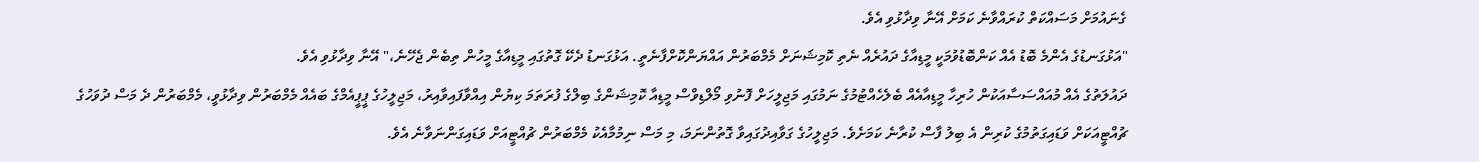ގެނައުމަށް މަސައްކަތް ކުރައްވާނެ ކަމަށް އޭނާ ވިދާޅުވި އެވެ.
"އަޅުގަނޑުގެ އެންމެ ބޮޑު އެއް ކަންބޮޑުވުމަކީ މީޑިއާގެ ދައުރެއް ނެތި ކޮމިޝަނަށް މެމްބަރުން އައްޔަންކޮށްފާނެތީ. އަޅުގަނޑު ދެކޭ ގޮތުގައި މީޑިއާގެ މީހުން ތިބެން ޖެހޭނެ،" އޭނާ ވިދާޅުވި އެވެ.
ދައުލަތުގެ އެއް މުއައްސަސާއަކުން ހުރިހާ މީޑިއާއެއް ބެލެހެއްޓުމުގެ ނަމުގައި މަޖިލީހަށް ފޮނުވި މޯލްޑިވްސް މީޑިއާ ކޮމިޝަންގެ ބިލްގެ ފުރަތަމަ ކިޔުން އިއްވާފައިވާއިރު، މަޖިލީހުގެ ޕީޕީއެމްގެ ބައެއް މެމްބަރުން ވިދާޅުވީ، މެމްބަރުން ދެ މަސް ދުވަހުގެ ޗުއްޓީއަކަށް ވަޑައިގަތުމުގެ ކުރިން އެ ބިލު ފާސް ކުރާނެ ކަމަށެވެ. މަޖިލީހުގެ ގަވާއިދުގައިވާ ގޮތުންނަމަ، މި މަސް ނިމުމާއެކު މެމްބަރުން ޗުއްޓީއަށް ވަޑައިގަންނަވާނެ އެވެ.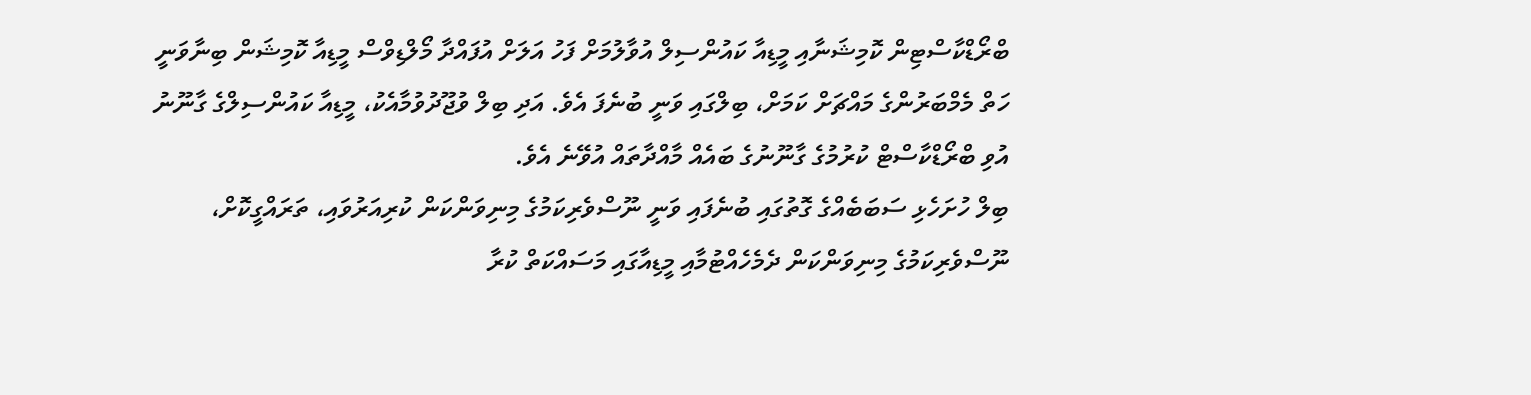ބްރޯޑްކާސްޓިން ކޮމިޝަނާއި މީޑިއާ ކައުންސިލް އުވާލުމަށް ފަހު އަލަށް އުފައްދާ މޯލްޑިވްސް މީޑިއާ ކޮމިޝަން ބިނާވަނީ ހަތް މެމްބަރުންގެ މައްޗަށް ކަމަށް، ބިލްގައި ވަނީ ބުނެފަ އެވެ. އަދި ބިލް ވުޖޫދުވުމާއެކު، މީޑިއާ ކައުންސިލްގެ ގާނޫނު އުވި ބްރޯޑްކާސްޓް ކުރުމުގެ ގާނޫނުގެ ބައެއް މާއްދާތައް އުވޭނެ އެވެ.
ބިލް ހުށަހެޅި ސަބަބެއްގެ ގޮތުގައި ބުނެފައި ވަނީ ނޫސްވެރިކަމުގެ މިނިވަންކަން ކުރިއަރުވައި، ތަރައްގީކޮށް، ނޫސްވެރިކަމުގެ މިނިވަންކަން ދެމެހެއްޓުމާއި މީޑިއާގައި މަސައްކަތް ކުރާ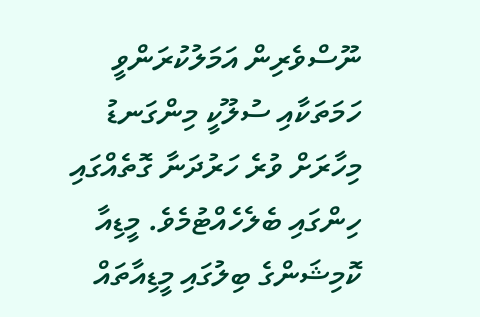ނޫސްވެރިން އަމަލުކުރަންވީ ހަމަތަކާއި ސުލޫކީ މިންގަނޑު މިހާރަށް ވުރެ ހަރުދަނާ ގޮތެއްގައި ހިންގައި ބެލެހެއްޓުމެވެ. މީޑިއާ ކޮމިޝަންގެ ބިލުގައި މީޑިއާތައް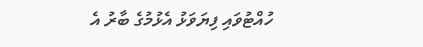ހުއްޓުވައި ފިޔަވަޅު އެޅުމުގެ ބާރު އެ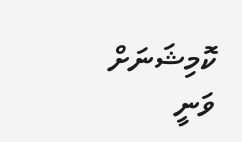ކޮމިޝަނަށް ވަނީ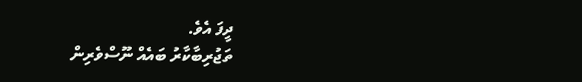ދީފަ އެވެ.
ތަޖުރިބާކާރު ބައެއް ނޫސްވެރިން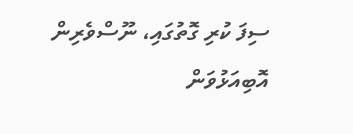ސިފަ ކުރި ގޮތުގައި، ނޫސްވެރިން އޮބިއަޅުވަން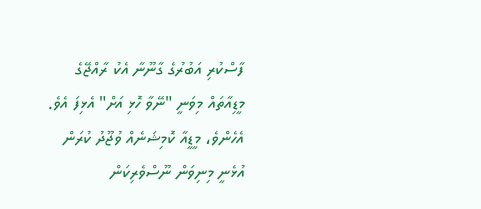ފާސްކުރި އަބުރުގެ ގާނޫނާ އެކު ރާއްޖޭގެ މީޑިއާތައް މިވަނީ "ނޭވާ ހޮޅި އަށް" އެޅިފަ އެވެ. އެހެންވެ، މީޑީއާ ކޮމިޝަނެއް ވުޖޫދު ކުރަން އުޅެނީ މިނިވަން ނޫސްވެރިކަން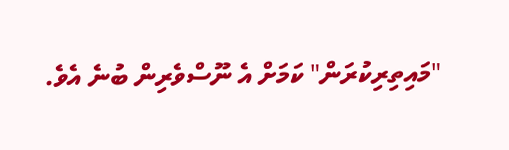"މައިތިރިކުރަން" ކަމަށް އެ ނޫސްވެރިން ބުނެ އެވެ.